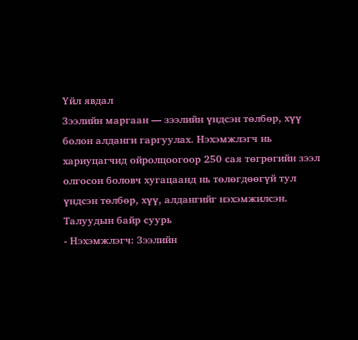Үйл явдал
Зээлийн маргаан — зээлийн үндсэн төлбөр, хүү болон алданги гаргуулах. Нэхэмжлэгч нь хариуцагчид ойролцоогоор 250 сая төгрөгийн зээл олгосон боловч хугацаанд нь төлөгдөөгүй тул үндсэн төлбөр, хүү, алдангийг нэхэмжилсэн.
Талуудын байр суурь
- Нэхэмжлэгч: Зээлийн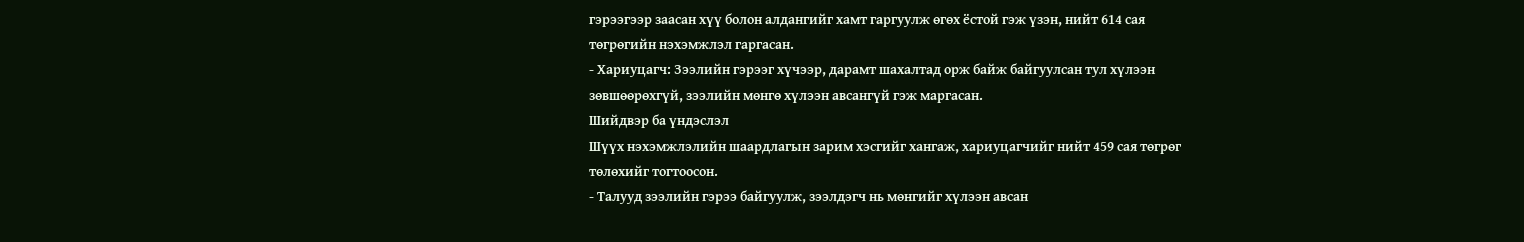гэрээгээр заасан хүү болон алдангийг хамт гаргуулж өгөх ёстой гэж үзэн, нийт 614 сая төгрөгийн нэхэмжлэл гаргасан.
- Хариуцагч: Зээлийн гэрээг хүчээр, дарамт шахалтад орж байж байгуулсан тул хүлээн зөвшөөрөхгүй, зээлийн мөнгө хүлээн авсангүй гэж маргасан.
Шийдвэр ба үндэслэл
Шүүх нэхэмжлэлийн шаардлагын зарим хэсгийг хангаж, хариуцагчийг нийт 459 сая төгрөг төлөхийг тогтоосон.
- Талууд зээлийн гэрээ байгуулж, зээлдэгч нь мөнгийг хүлээн авсан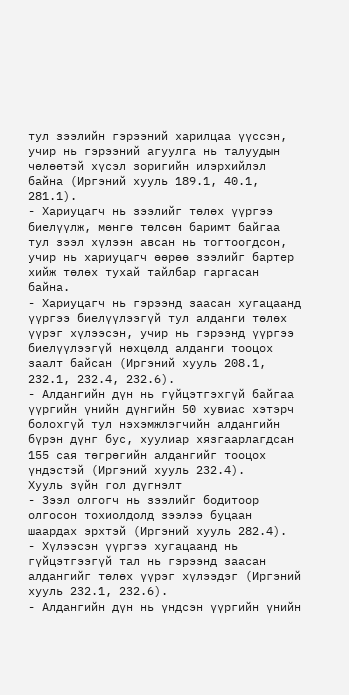тул зээлийн гэрээний харилцаа үүссэн, учир нь гэрээний агуулга нь талуудын чөлөөтэй хүсэл зоригийн илэрхийлэл байна (Иргэний хууль 189.1, 40.1, 281.1).
- Хариуцагч нь зээлийг төлөх үүргээ биелүүлж, мөнгө төлсөн баримт байгаа тул зээл хүлээн авсан нь тогтоогдсон, учир нь хариуцагч өөрөө зээлийг бартер хийж төлөх тухай тайлбар гаргасан байна.
- Хариуцагч нь гэрээнд заасан хугацаанд үүргээ биелүүлээгүй тул алданги төлөх үүрэг хүлээсэн, учир нь гэрээнд үүргээ биелүүлээгүй нөхцөлд алданги тооцох заалт байсан (Иргэний хууль 208.1, 232.1, 232.4, 232.6).
- Алдангийн дүн нь гүйцэтгэхгүй байгаа үүргийн үнийн дүнгийн 50 хувиас хэтэрч болохгүй тул нэхэмжлэгчийн алдангийн бүрэн дүнг бус, хуулиар хязгаарлагдсан 155 сая төгрөгийн алдангийг тооцох үндэстэй (Иргэний хууль 232.4).
Хууль зүйн гол дүгнэлт
- Зээл олгогч нь зээлийг бодитоор олгосон тохиолдолд зээлээ буцаан шаардах эрхтэй (Иргэний хууль 282.4).
- Хүлээсэн үүргээ хугацаанд нь гүйцэтгээгүй тал нь гэрээнд заасан алдангийг төлөх үүрэг хүлээдэг (Иргэний хууль 232.1, 232.6).
- Алдангийн дүн нь үндсэн үүргийн үнийн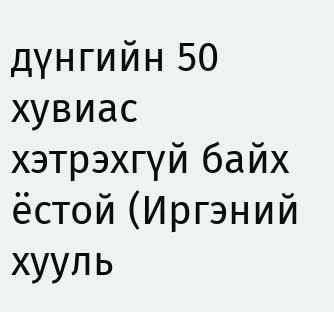дүнгийн 50 хувиас хэтрэхгүй байх ёстой (Иргэний хууль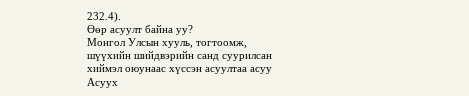232.4).
Өөр асуулт байна уу?
Монгол Улсын хууль, тогтоомж, шүүхийн шийдвэрийн санд суурилсан хиймэл оюунаас хүссэн асуултаа асуу
Асуух